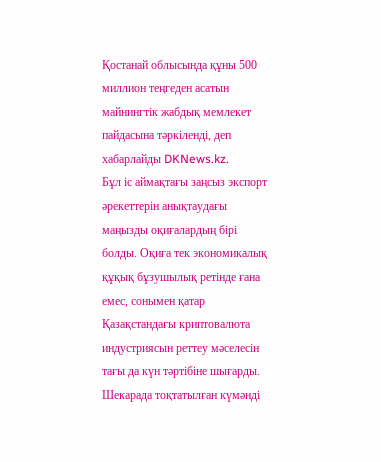Қостанай облысында құны 500 миллион теңгеден асатын майнингтік жабдық мемлекет пайдасына тәркіленді, деп хабарлайды DKNews.kz.
Бұл іс аймақтағы заңсыз экспорт әрекеттерін анықтаудағы маңызды оқиғалардың бірі болды. Оқиға тек экономикалық құқық бұзушылық ретінде ғана емес, сонымен қатар Қазақстандағы криптовалюта индустриясын реттеу мәселесін тағы да күн тәртібіне шығарды.
Шекарада тоқтатылған күмәнді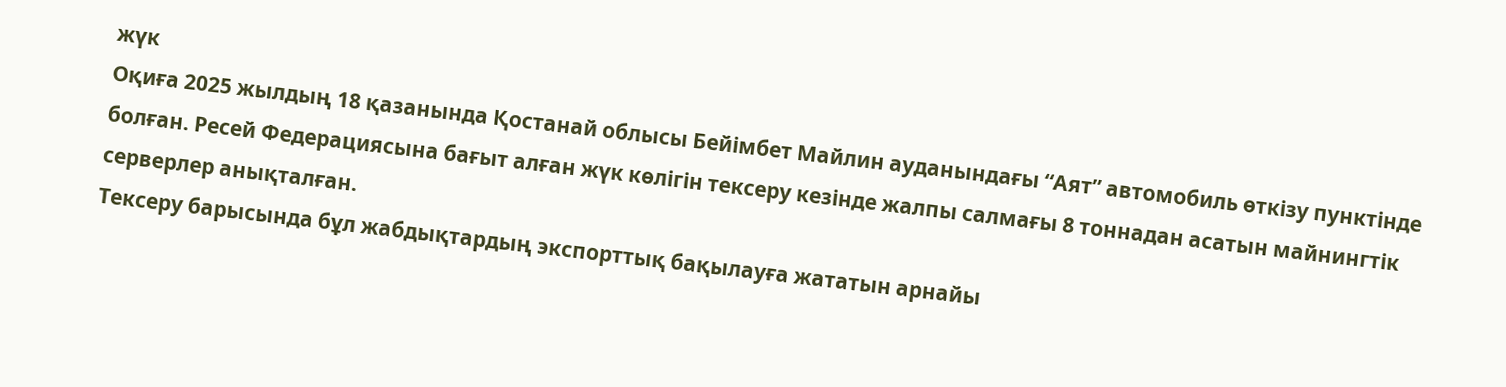жүк
Оқиға 2025 жылдың 18 қазанында Қостанай облысы Бейімбет Майлин ауданындағы “Аят” автомобиль өткізу пунктінде болған. Ресей Федерациясына бағыт алған жүк көлігін тексеру кезінде жалпы салмағы 8 тоннадан асатын майнингтік серверлер анықталған.
Тексеру барысында бұл жабдықтардың экспорттық бақылауға жататын арнайы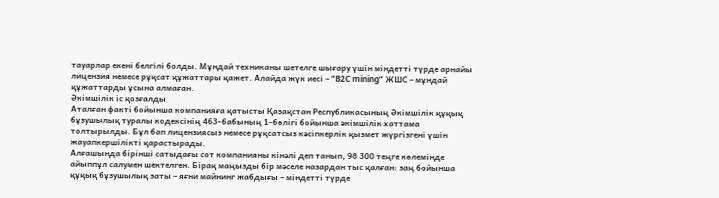тауарлар екені белгілі болды. Мұндай техниканы шетелге шығару үшін міндетті түрде арнайы лицензия немесе рұқсат құжаттары қажет. Алайда жүк иесі – “B2C mining” ЖШС – мұндай құжаттарды ұсына алмаған.
Әкімшілік іс қозғалды
Аталған факті бойынша компанияға қатысты Қазақстан Республикасының Әкімшілік құқық бұзушылық туралы кодексінің 463-бабының 1-бөлігі бойынша әкімшілік хаттама толтырылды. Бұл бап лицензиясыз немесе рұқсатсыз кәсіпкерлік қызмет жүргізгені үшін жауапкершілікті қарастырады.
Алғашында бірінші сатыдағы сот компанияны кінәлі деп танып, 98 300 теңге көлемінде айыппұл салумен шектелген. Бірақ маңызды бір мәселе назардан тыс қалған: заң бойынша құқық бұзушылық заты – яғни майнинг жабдығы – міндетті түрде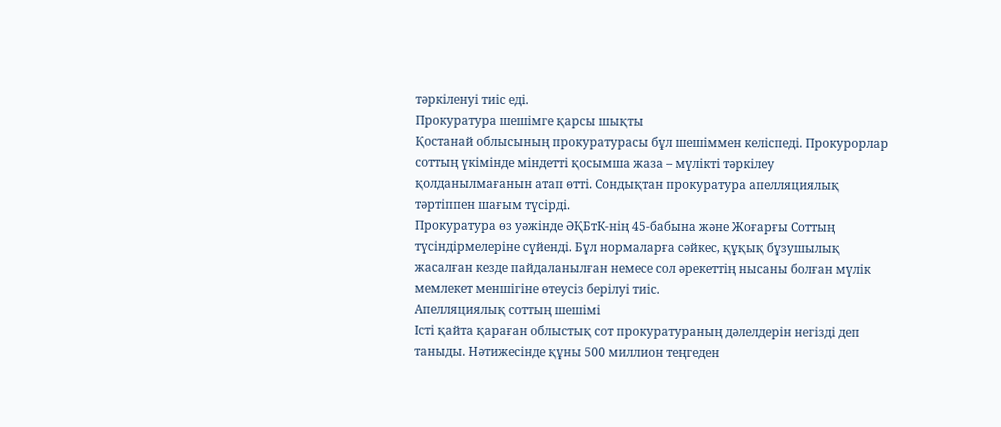тәркіленуі тиіс еді.
Прокуратура шешімге қарсы шықты
Қостанай облысының прокуратурасы бұл шешіммен келіспеді. Прокурорлар соттың үкімінде міндетті қосымша жаза – мүлікті тәркілеу қолданылмағанын атап өтті. Сондықтан прокуратура апелляциялық тәртіппен шағым түсірді.
Прокуратура өз уәжінде ӘҚБтК-нің 45-бабына және Жоғарғы Соттың түсіндірмелеріне сүйенді. Бұл нормаларға сәйкес, құқық бұзушылық жасалған кезде пайдаланылған немесе сол әрекеттің нысаны болған мүлік мемлекет меншігіне өтеусіз берілуі тиіс.
Апелляциялық соттың шешімі
Істі қайта қараған облыстық сот прокуратураның дәлелдерін негізді деп таныды. Нәтижесінде құны 500 миллион теңгеден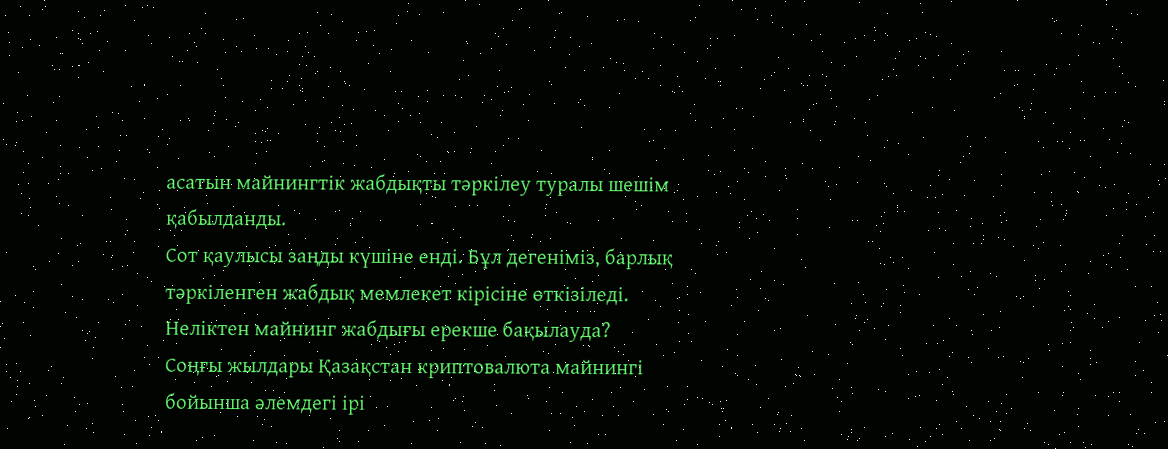асатын майнингтік жабдықты тәркілеу туралы шешім қабылданды.
Сот қаулысы заңды күшіне енді. Бұл дегеніміз, барлық тәркіленген жабдық мемлекет кірісіне өткізіледі.
Неліктен майнинг жабдығы ерекше бақылауда?
Соңғы жылдары Қазақстан криптовалюта майнингі бойынша әлемдегі ірі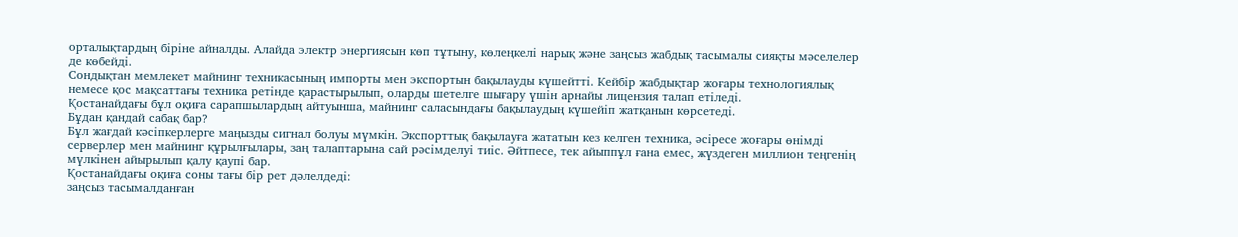орталықтардың біріне айналды. Алайда электр энергиясын көп тұтыну, көлеңкелі нарық және заңсыз жабдық тасымалы сияқты мәселелер де көбейді.
Сондықтан мемлекет майнинг техникасының импорты мен экспортын бақылауды күшейтті. Кейбір жабдықтар жоғары технологиялық немесе қос мақсаттағы техника ретінде қарастырылып, оларды шетелге шығару үшін арнайы лицензия талап етіледі.
Қостанайдағы бұл оқиға сарапшылардың айтуынша, майнинг саласындағы бақылаудың күшейіп жатқанын көрсетеді.
Бұдан қандай сабақ бар?
Бұл жағдай кәсіпкерлерге маңызды сигнал болуы мүмкін. Экспорттық бақылауға жататын кез келген техника, әсіресе жоғары өнімді серверлер мен майнинг құрылғылары, заң талаптарына сай рәсімделуі тиіс. Әйтпесе, тек айыппұл ғана емес, жүздеген миллион теңгенің мүлкінен айырылып қалу қаупі бар.
Қостанайдағы оқиға соны тағы бір рет дәлелдеді:
заңсыз тасымалданған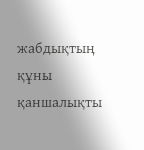жабдықтың құны қаншалықты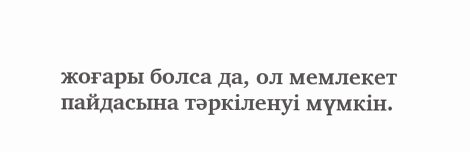жоғары болса да, ол мемлекет пайдасына тәркіленуі мүмкін.